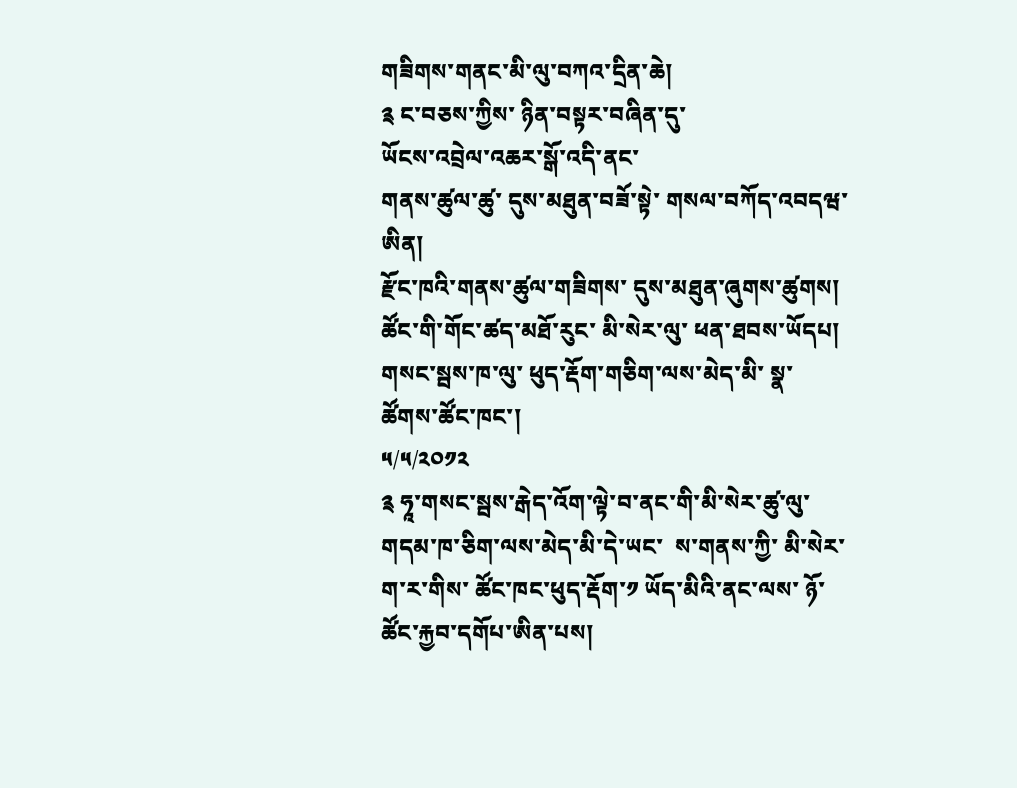གཟིགས་གནང་མི་ལུ་བཀའ་དྲིན་ཆེ།
༉ ང་བཅས་ཀྱིས་ ཉིན་བསྟར་བཞིན་དུ་
ཡོངས་འབྲེལ་འཆར་སྒོ་འདི་ནང་
གནས་ཚུལ་ཚུ་ དུས་མཐུན་བཟོ་སྟེ་ གསལ་བཀོད་འབདཝ་ཨིན།
རྫོང་ཁའི་གནས་ཚུལ་གཟིགས་ དུས་མཐུན་ཞུགས་ཚུགས།
ཚོང་གི་གོང་ཚད་མཐོ་རུང་ མི་སེར་ལུ་ ཕན་ཐབས་ཡོདཔ།
གསང་སྦས་ཁ་ལུ་ ཕུད་རྡོག་གཅིག་ལས་མེད་མི་ སྣ་ཚོགས་ཚོང་ཁང་།
༥/༥/༢༠༡༢
༉ ཧཱ་གསང་སྦས་རྒེད་འོག་ལྟེ་བ་ནང་གི་མི་སེར་ཚུ་ལུ་ གདམ་ཁ་ཅིག་ལས་མེད་མི་དེ་ཡང་  ས་གནས་ཀྱི་ མི་སེར་ག་ར་གིས་ ཚོང་ཁང་ཕུད་རྡོག་༡ ཡོད་མིའི་ནང་ལས་ ཉོ་ཚོང་རྐྱབ་དགོཔ་ཨིན་པས།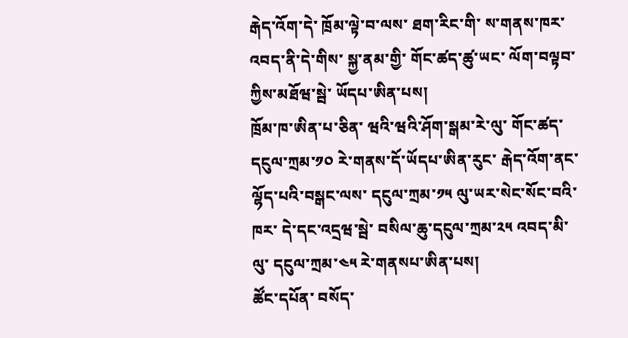རྒེད་འོག་དེ་ ཁྲོམ་ལྟེ་བ་ལས་ ཐག་རིང་གི་ ས་གནས་ཁར་འབད་ནི་དེ་གིས་ སྐྱ་ནམ་གྱི་ གོང་ཚད་ཚུ་ཡང་ ལོག་བལྟབ་ ཀྱིས་མཐོཝ་སྦེ་ ཡོདཔ་ཨིན་པས།
ཁྲོམ་ཁ་ཨིན་པ་ཅིན་ ཝའི་ཝའི་ཤོག་སྒམ་རེ་ལུ་ གོང་ཚད་དངུལ་ཀྲམ་༡༠ རེ་གནས་དོ་ཡོདཔ་ཨིན་རུང་ རྒེད་འོག་ནང་ལྷོད་པའི་བསྒང་ལས་ དངུལ་ཀྲམ་༡༥ ལུ་ཡར་སེང་སོང་བའི་ཁར་ དེ་དང་འདྲཝ་སྦེ་ བསིལ་ཆུ་དངུལ་ཀྲམ་༢༥ འབད་མི་ལུ་ དངུལ་ཀྲམ་༤༥ རེ་གནསཔ་ཨིན་པས།
ཚོང་དཔོན་ བསོད་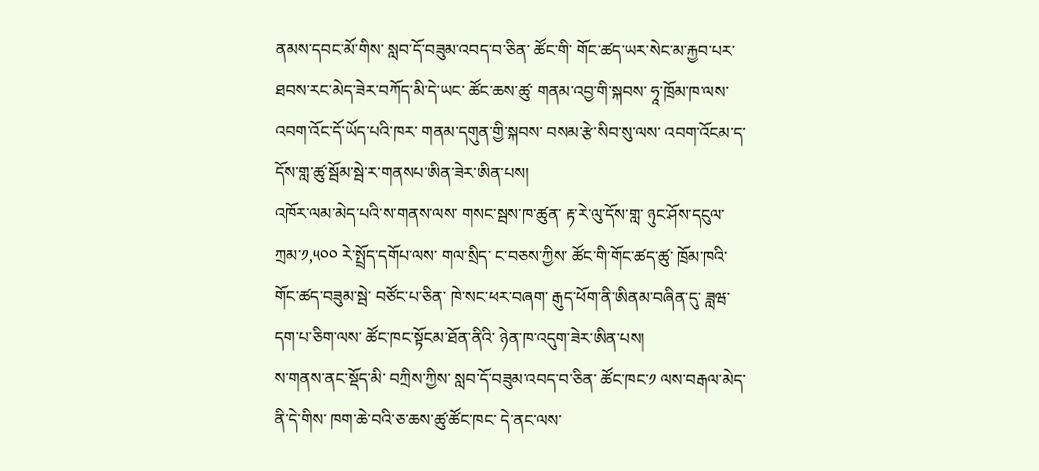ནམས་དབང་མོ་གིས་ སླབ་དོ་བཟུམ་འབད་བ་ཅིན་ ཚོང་གི་ གོང་ཚད་ཡར་སེང་མ་རྐྱབ་པར་ ཐབས་རང་མེད་ཟེར་བཀོད་མི་དེ་ཡང་ ཚོང་ཆས་ཚུ་ གནམ་འབྱ་གི་སྐབས་ ཧཱ་ཁྲོམ་ཁ་ལས་འབག་འོང་དོ་ཡོད་པའི་ཁར་ གནམ་དགུན་གྱི་སྐབས་ བསམ་རྩེ་སིབ་སུ་ལས་ འབག་འོངམ་ད་ དོས་གླ་ཚུ་སྦོམ་སྦེ་ར་གནསཔ་ཨིན་ཟེར་ཨིན་པས།
འཁོར་ལམ་མེད་པའི་ས་གནས་ལས་ གསང་སྦས་ཁ་ཚུན་ རྟ་རེ་ལུ་དོས་གླ་ ཉུང་ཤོས་དངུལ་ཀྲམ་༡,༥༠༠ རེ་སྤྲོད་དགོཔ་ལས་ གལ་སྲིད་ ང་བཅས་ཀྱིས་ ཚོང་གི་གོང་ཚད་ཚུ་ ཁྲོམ་ཁའི་གོང་ཚད་བཟུམ་སྦེ་ བཙོང་པ་ཅིན་ ཁེ་སང་ཕར་བཞག་ རྒུད་ཕོག་ནི་ཨིནམ་བཞིན་དུ་ ཟླཝ་དག་པ་ཅིག་ལས་ ཚོང་ཁང་སྟོངམ་ཐོན་ནིའི་ ཉེན་ཁ་འདུག་ཟེར་ཨིན་པས།
ས་གནས་ནང་སྡོད་མི་ བཀྲིས་ཀྱིས་ སླབ་དོ་བཟུམ་འབད་བ་ཅིན་ ཚོང་ཁང་༡ ལས་བརྒལ་མེད་ནི་དེ་གིས་ ཁག་ཆེ་བའི་ཅ་ཆས་ཚུ་ཚོང་ཁང་ དེ་ནང་ལས་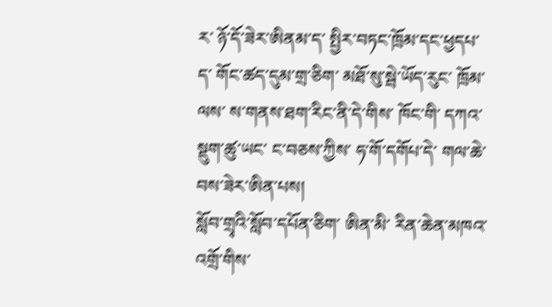ར་ ཉོ་དོ་ཟེར་ཨིནམ་ད་ སྤྱིར་བཏང་ཁྲོམ་དང་ཕྱདཔ་ད་ གོང་ཚད་དུམ་གྲ་ཅིག་ མཐོ་སུ་སྦེ་ཡོད་རུང་ ཁྲོམ་ལས་ ས་གནས་ཐག་རིང་ནི་དེ་གིས་ ཁོང་གི་ དཀའ་སྡུག་ཚུ་ཡང་ ང་བཅས་ཀྱིས་ ཧ་གོ་དགོཔ་དེ་ གལ་ཆེ་བས་ཟེར་ཨིན་པས།
སློབ་གྲྭའི་སློབ་དཔོན་ཅིག་ ཨིན་མི་ རིན་ཆེན་མཁའ་འགྲོ་གིས་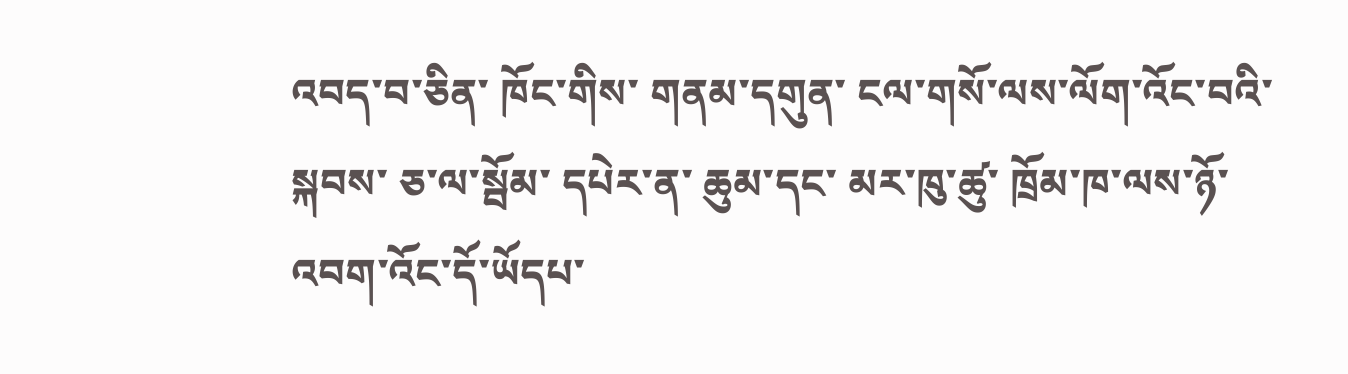འབད་བ་ཅིན་ ཁོང་གིས་ གནམ་དགུན་ ངལ་གསོ་ལས་ལོག་འོང་བའི་སྐབས་ ཅ་ལ་སྦོམ་ དཔེར་ན་ ཆུམ་དང་ མར་ཁུ་ཚུ་ ཁྲོམ་ཁ་ལས་ཉོ་འབག་འོང་དོ་ཡོདཔ་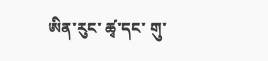ཨིན་རུང་ ཚྭ་དང་ གུ་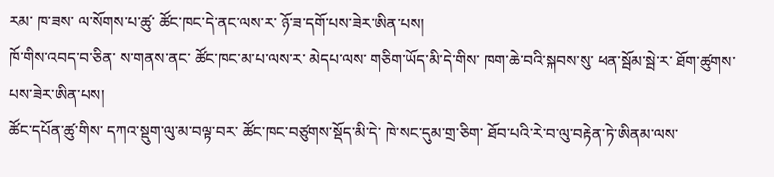རམ་ ཁ་ཟས་ ལ་སོགས་པ་ཚུ་ ཚོང་ཁང་དེ་ནང་ལས་ར་ ཉོ་ཟ་དགོ་པས་ཟེར་ཨིན་པས།
ཁོ་གིས་འབད་བ་ཅིན་ ས་གནས་ནང་ ཚོང་ཁང་མ་པ་ལས་ར་ མེདཔ་ལས་ གཅིག་ཡོད་མི་དེ་གིས་ ཁག་ཆེ་བའི་སྐབས་སུ་ ཕན་སྦོམ་སྦེ་ར་ ཐོག་ཚུགས་པས་ཟེར་ཨིན་པས།
ཚོང་དཔོན་ཚུ་གིས་ དཀའ་སྡུག་ལུ་མ་བལྟ་བར་ ཚོང་ཁང་བཙུགས་སྡོད་མི་དེ་ ཁེ་སང་དུམ་གྲ་ཅིག་ ཐོབ་པའི་རེ་བ་ལུ་བརྟེན་ཏེ་ཨིནམ་ལས་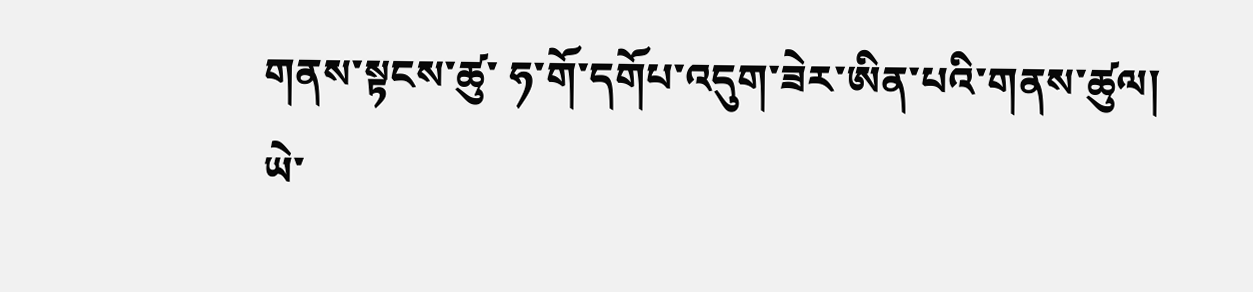གནས་སྟངས་ཚུ་ ཧ་གོ་དགོཔ་འདུག་ཟེར་ཨིན་པའི་གནས་ཚུལ།
ཡེ་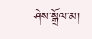ཤེས་སྒྲོལ་མ།